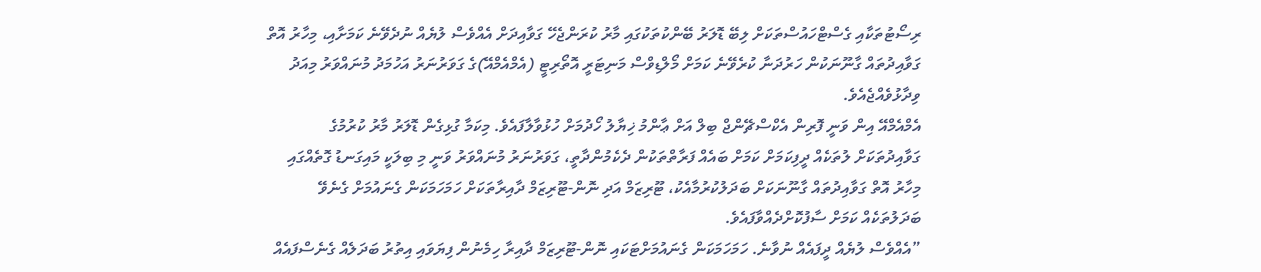ރިސޯޓުތަކާއި ގެސްޓްހައުސްތަކަށް ލިބޭ ޑޮލަރު ބޭންކުތަކުގައި މާރު ކުރަންޖެހޭ ގަވާއިދަށް އެއްވެސް ލުޔެއް ނުދެވޭނެ ކަމަށާއި، މިހާރު އޮތް ގަވާއިދުތައް ގާނޫނަކުން ހަރުދަނާ ކުރެވޭނެ ކަމަށް މޯލްޑިވްސް މަނިޓަރީ އޮތޯރިޓީ (އެމްއެމްއޭ)ގެ ގަވަރުނަރު އަހުމަދު މުނައްވަރު މިއަދު ވިދާޅުވެއްޖެއެވެ.
އެމްއެމްއޭ އިން ވަނީ ފޮރިން އެކްސްޗޭންޖް ބިލް އަށް ޢާންމު ޚިޔާލު ހޯދުމަށް ހުޅުވާލާފައެވެ. މިކަމާ ގުޅިގެން ޑޮލަރު މާރު ކުރުމުގެ ގަވާއިދުތަކަށް ލުތަކެއް ދީފިކަމަށް ކަމަށް ބައެއް ފަރާތްތަކުން ދެކެމުންދާތީ، ގަވަރުނަރު މުނައްވަރު ވަނީ މި ބިލަކީ މައިގަނޑު ގޮތެއްގައި މިހާރު އޮތް ގަވާއިދުތައް ގާނޫނަކަށް ބަދަލުކުރުމާއެކު، ޓޫރިޒަމް އަދި ނޮން-ޓޫރިޒަމް ދާއިރާތަކަށް ހަމަހަމަކަން ގެނައުމަށް ގެނެވޭ ބަދަލުތަކެއް ކަމަށް ސާފުކޮށްދެއްވާފައެވެ.
”އެއްވެސް ލުޔެއް ދީފައެއް ނުވާނެ. ހަމަހަމަކަން ގެނައުމަށްޓަކައި ނޮން-ޓޫރިޒަމް ދާއިރާ ހިމެނުން ފިޔަވައި އިތުރު ބަދަލެއް ގެނެސްފައެއް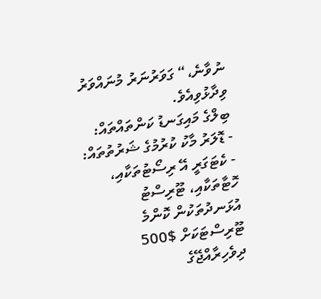ނުވާނެ،“ ގަވަރުނަރު މުނައްވަރު ވިދާޅުވިއެވެ.
ބިލްގެ މައިގަނޑު ކަންތައްތައް:
- ޑޮލަރު މާކު ކުރުމުގެ ޝަރުތުތައް:
- ކެޓަގަރީ އޭ ރިސޯޓުތަކާއި، ހޮޓާތަކާއި، ޓޫރިސްޓު އުޅަނދުތަކުން ކޮންމެ ޓޫރިސްޓަކަށް $500 ދިވެހިރާއްޖޭގެ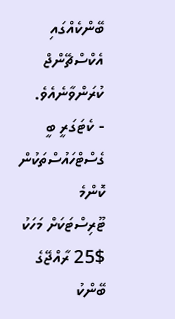ބޭންކެއްގައި އެކްސްޗޭންޖް ކުރަންވާނެއެވެ.
- ކެޓަގަރީ ބީ ގެސްޓްހައުސްތަކުން ކޮންމެ ޓޫރިސްޓަކަށް މަހަކު $25 ރާއްޖޭގެ ބޭންކު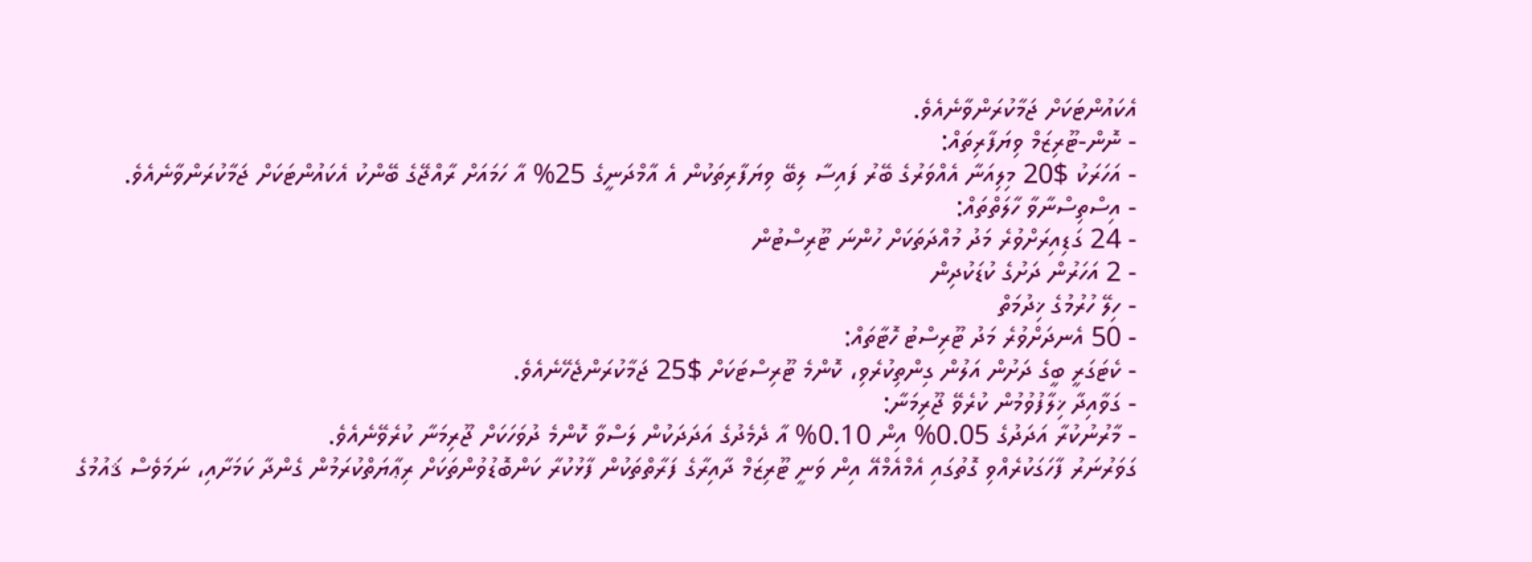އެކައުންޓަކަށް ޖަމާކުރަންވާނެއެވެ.
- ނޮން-ޓޫރިޒަމް ވިޔަފާރިތައް:
- އަހަރަކު $20 މިލިއަނާ އެއްވަރުގެ ބޭރު ފައިސާ ލިބޭ ވިޔަފާރިތަކުން އެ އާމްދަނީގެ 25% އާ ހަމައަށް ރާއްޖޭގެ ބޭންކު އެކައުންޓަކަށް ޖަމާކުރަންވާނެއެވެ.
- އިސްތިސްނާވާ ހާލަތްތައް:
- 24 ގަޑިއިރަށްވުރެ މަދު މުއްދަތަކަށް ހުންނަ ޓޫރިސްޓުން
- 2 އަހަރުން ދަށުގެ ކުޑަކުދިން
- ހިލޭ ހުރުމުގެ ޚިދުމަތް
- 50 އެނދަށްވުރެ މަދު ޓޫރިސްޓު ހޮޓާތައް:
- ކެޓަގަރީ ބީގެ ދަށުން އަލުން ގިންތިކުރެވި، ކޮންމެ ޓޫރިސްޓަކަށް $25 ޖަމާކުރަންޖެހޭނެއެވެ.
- ގަވާއިދާ ޚިލާފުވުމުން ކުރެވޭ ޖޫރިމަނާ:
- މާރުނުކުރާ އަދަދުގެ 0.05% އިން 0.10% އާ ދެމެދުގެ އަދަދަކުން ލަސްވާ ކޮންމެ ދުވަހަކަށް ޖޫރިމަނާ ކުރެވޭނެއެވެ.
ގަވަރުނަރު ފާހަގަކުރެއްވި ގޮތުގައި އެމްއެމްއޭ އިން ވަނީ ޓޫރިޒަމް ދާއިރާގެ ފަރާތްތަކުން ފާޅުކުރާ ކަންބޮޑުވުންތަކަށް ރިޢާޔަތްކުރަމުން ގެންދާ ކަމަށާއި، ނަމަވެސް ޤައުމުގެ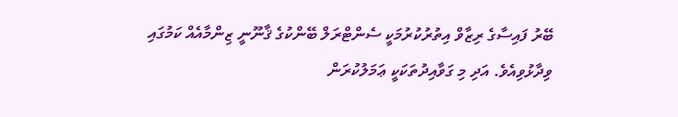ބޭރު ފައިސާގެ ރިޒާވް އިތުރުކުރުމަކީ ސެންޓްރަލް ބޭންކުގެ ޤާނޫނީ ޒިންމާއެއް ކަމުގައި ވިދާޅުވިއެވެ. އަދި މި ގަވާއިދުތަކަކީ ޢަމަލުކުރަން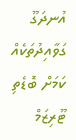އުނދަގޫ ގަވާއިދުތަކެއް ކަމަށް ބޮޑެތި ޓޫރިޒަމް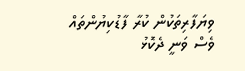ވިޔަފާރިތަކުން ކުރާ ފާޑުކިޔުންތައް ވެސް ވަނީ ދެކޮޅު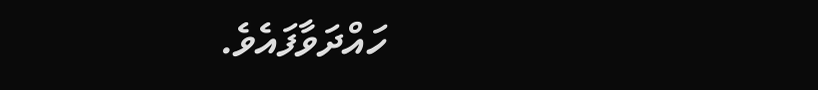ހައްދަވާފައެވެ.